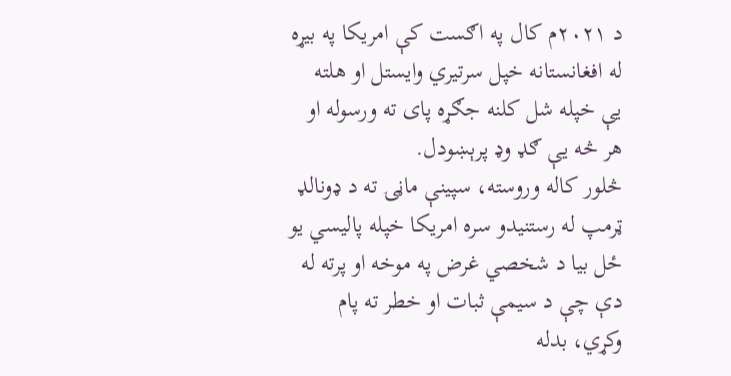د ۲۰۲۱م کال په اګست کې امريکا په بيړه له افغانستانه خپل سرتيري وايستل او هلته يې خپله شل کلنه جګړه پای ته ورسوله او هر څه يې ګډ وډ پرېښودل.
څلور کاله وروسته، سپينې ماڼۍ ته د ډونالډ ټرمپ له رستنيدو سره امريکا خپله پاليسي يو ځل بيا د شخصي غرض په موخه او پرته له دې چې د سیمې ثبات او خطر ته پام وکړي، بدله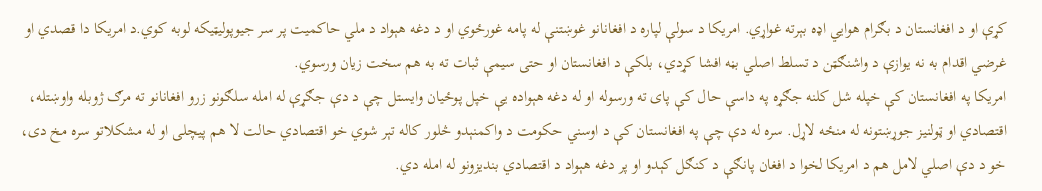کړې او د افغانستان د بګرام هوايي اډه بېرته غواړي. امریکا د سولې لپاره د افغانانو غوښتنې له پامه غورځوي او د دغه هېواد د ملي حاکميت پر سر جيوپوليټيکه لوبه کوي.د امریکا دا قصدي او غرضي اقدام به نه يوازې د واشنګټن د تسلط اصلي بڼه افشا کړدي، بلکې د افغانستان او حتی سيمې ثبات ته به هم سخت زيان ورسوي.
امریکا په افغانستان کې خپله شل کلنه جګړه په داسې حال کې پای ته ورسوله او له دغه هېواده يې خپل پوځيان وایستل چې د دې جګړې له امله سلګونو زرو افغانانو ته مرګ ژوبله واوښتله، اقتصادي او ټولنیز جوړښتونه له منځه لاړل. سره له دې چې په افغانستان کې د اوسني حکومت د واکمنېدو څلور کاله تېر شوي خو اقتصادي حالت لا هم پيچلی او له مشکلاتو سره مخ دی، خو د دې اصلي لامل هم د امريکا لخوا د افغان پانګې د کنګل کېدو او پر دغه هېواد د اقتصادي بنديزونو له امله دي.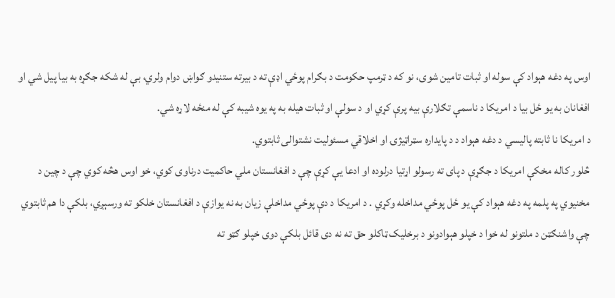اوس په دغه هېواد کې سوله او ثبات تامین شوی، نو که د ټرمپ حکومت د بګرام پوځي اډې ته د بيرته ستنيدو ګواښ دوام ولري، بې له شکه جګړه به بيا پيل شي او افغانان به يو ځل بيا د امريکا د ناسمې تګلارې بیه پرې کړي او د سولې او ثبات هيله به په يوه شيبه کې له منځه لاړه شي.
د امريکا نا ثابته پاليسي د دغه هېواد د د پایداره سټراټيژۍ او اخلاقي مسئوليت نشتوالی ثابتوي.
څلور کاله مخکې امريکا د جګړې د پای ته رسولو اړتيا درلوده او ادعا يې کړې چې د افغانستان ملي حاکميت درناوی کوي، خو اوس هڅه کوي چې د چين د مخنیوي په پلمه په دغه هېواد کې یو ځل پوځي مداخله وکړي . د امریکا د دې پوځي مداخلې زیان به نه یوازې د افغانستان خلکو ته ورسېږي، بلکې دا هم ثابتوي چې واشنګټن د ملتونو له خوا د خپلو هېوادونو د برخلیک ټاکلو حق ته نه دی قائل بلکې دوی خپلو ګټو ته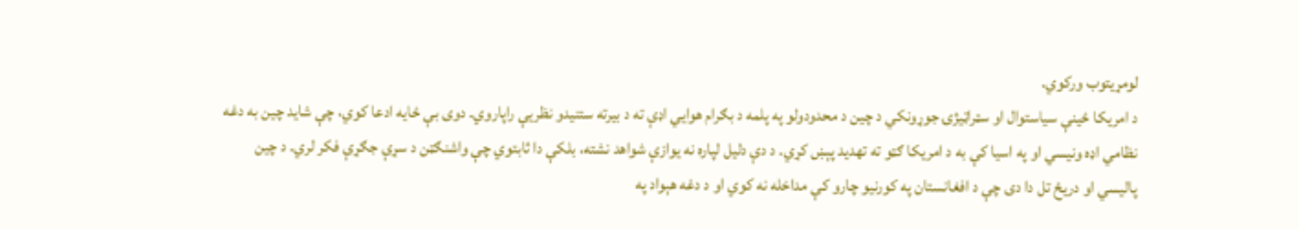لومړیتوب ورکوي.
د امريکا ځينې سياستوال او سټراټيژۍ جوړونکي د چين د محدودولو په پلمه د بګرام هوايي اډې ته د بيرته ستنيدو نظريې راپاروي. دوی بې ځایه ادعا کوي، چې شايد چين به دغه نظامي اډه ونيسي او په اسيا کې به د امريکا ګټو ته تهديد پېښ کړي. د دې دلیل لپاره نه یوازې شواهد نشته، بلکې دا ثابتوي چې واشنګټن د سړې جګړې فکر لري. د چين پالیسي او دریځ تل دا دی چې د افغانستان په کورنيو چارو کې مداخله نه کوي او د دغه هېواد په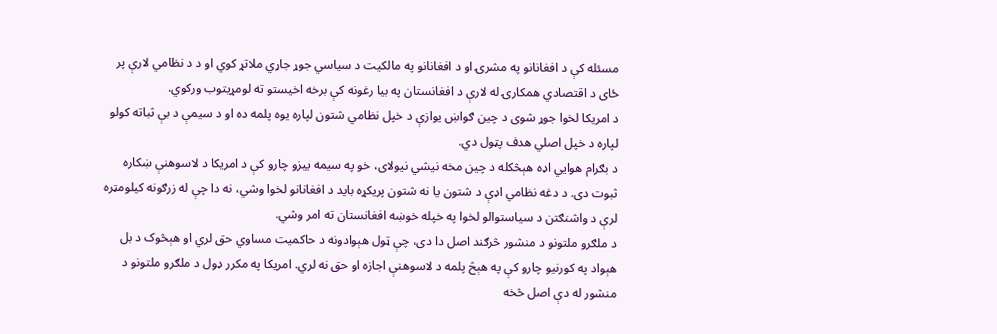مسئله کې د افغانانو په مشرۍ او د افغانانو په مالکیت د سياسي جوړ جاړي ملاتړ کوي او د د نظامي لارې پر ځای د اقتصادي همکارۍ له لارې د افغانستان په بيا رغونه کې برخه اخيستو ته لومړیتوب ورکوي.
د امريکا لخوا جوړ شوی د چين ګواښ يوازې د خپل نظامي شتون لپاره يوه پلمه ده او د سيمې د بې ثباته کولو لپاره د خپل اصلي هدف پټول دي.
د بګرام هوايي اډه هېڅکله د چین مخه نیشي نیولای، خو په سيمه یيزو چارو کې د امريکا د لاسوهنې ښکاره ثبوت دی. د دغه نظامي اډې د شتون يا نه شتون پريکړه بايد د افغانانو لخوا وشي، نه دا چې له زرګونه کیلومټره لرې د واشنګتن د سياستوالو لخوا په خپله خوښه افغانستان ته امر وشي.
د ملګرو ملتونو د منشور څرګند اصل دا دی، چې ټول هېوادونه د حاکميت مساوي حق لري او هېڅوک د بل هېواد په کورنيو چارو کې په هېڅ پلمه د لاسوهنې اجازه او حق نه لري. امريکا په مکرر ډول د ملګرو ملتونو د منشور له دې اصل څخه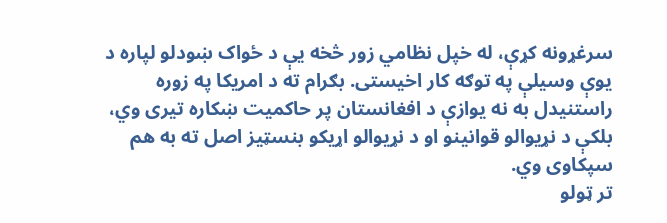سرغړونه کړې، له خپل نظامي زور څخه يې د ځواک ښودلو لپاره د يوې وسيلې په توګه کار اخيستی. بګرام ته د امريکا په زوره راستنيدل به نه يوازې د افغانستان پر حاکميت ښکاره تیری وي، بلکې د نړيوالو قوانينو او د نړيوالو اړيکو بنسټيز اصل ته به هم سپکاوی وي.
تر ټولو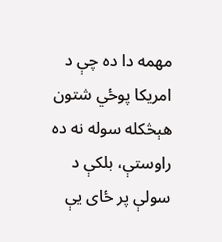مهمه دا ده چې د امريکا پوځي شتون هېڅکله سوله نه ده راوستې، بلکې د سولې پر ځای يې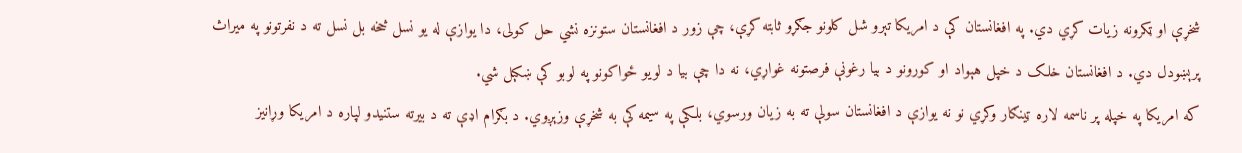شخړې او ټکرونه زيات کړي دي. په افغانستان کې د امریکا تېرو شل کلونو جګړو ثابته کړې، چې زور د افغانستان ستونزه نشي حل کولی، دا يوازې له یو نسل څخه بل نسل ته د نفرتونو په میراث پرېښودل دي. د افغانستان خلک د خپل هېواد او کورونو د بيا رغونې فرصتونه غواړي، نه دا چې بيا د لويو ځواکونو په لوبو کې ښکېل شي.
که امريکا په خپله پر ناسمه لاره ټينګار وکړي نو نه یوازې د افغانستان سولې ته به زیان ورسوي، بلکې په سيمه کې به شخړې وزېږوي. د بګرام اډې ته د بيرته ستنيدو لپاره د امريکا وړانيز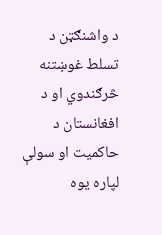د واشنګټن د تسلط غوښتنه څرګندوي او د افغانستان د حاکميت او سولې لپاره يوه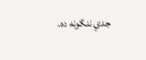جدي ننګونه ده.